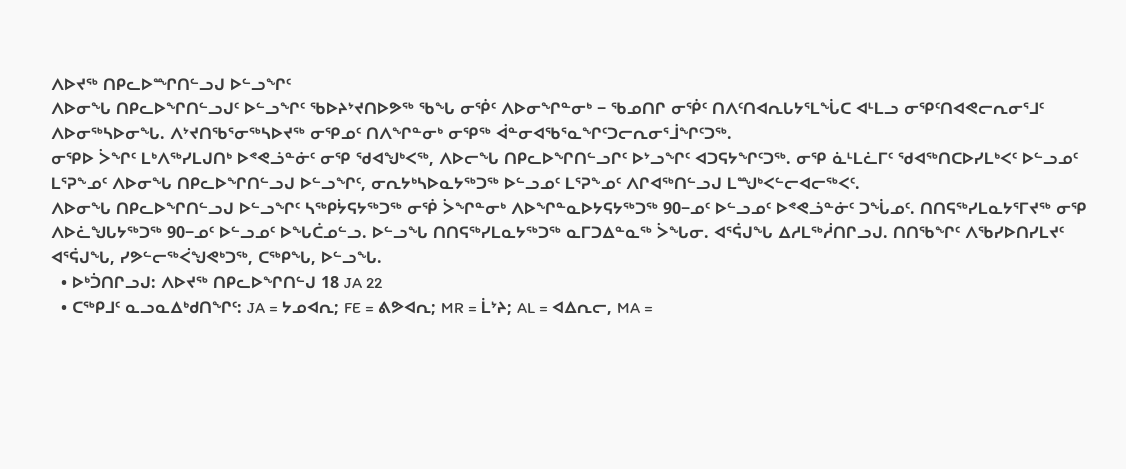ᐱᐅᔪᖅ ᑎᑭᓚᐅᙱᑎᓪᓗᒍ ᐅᓪᓗᖏᑦ
ᐱᐅᓂᖓ ᑎᑭᓚᐅᖏᑎᓪᓗᒍᑦ ᐅᓪᓗᖏᑦ ᖃᐅᔨᔾᔪᑎᐅᕗᖅ ᖃᖓ ᓂᖀᑦ ᐱᐅᓂᖏᓐᓂᒃ − ᖃᓄᑎᒋ ᓂᖀᑦ ᑎᐱᑦᑎᐊᕆᒐᔭᕐᒪᖔᑕ ᐊᒻᒪᓗ ᓂᕿᑦᑎᐊᕙᓕᕆᓂᕐᒧᑦ ᐱᐅᓂᖅᓴᐅᓂᖓ. ᐱᔾᔪᑎᖃᕐᓂᖅᓴᐅᔪᖅ ᓂᕿᓄᑦ ᑎᐱᖏᓐᓂᒃ ᓂᕿᖅ ᐋᓐᓂᐊᖃᕐᓇᖏᑦᑐᓕᕆᓂᕐᒨᖏᑦᑐᖅ.
ᓂᕿᐅ ᐴᖏᑦ ᒪᒃᐱᖅᓯᒪᒍᑎᒃ ᐅᕝᕙᓘᓐᓃᑦ ᓂᕿ ᖁᐊᖑᒃᐸᖅ, ᐱᐅᓕᖓ ᑎᑭᓚᐅᖏᑎᓪᓗᒋᑦ ᐅᔾᓗᖏᑦ ᐊᑐᕋᔭᖏᑦᑐᖅ. ᓂᕿ ᓈᒻᒪᓛᒥᑦ ᖁᐊᖅᑎᑕᐅᓯᒪᒃᐸᑦ ᐅᓪᓗᓄᑦ ᒪᕐᕈᖕᓄᑦ ᐱᐅᓂᖓ ᑎᑭᓚᐅᖏᑎᓪᓗᒍ ᐅᓪᓗᖏᑦ, ᓂᕆᔭᒃᓴᐅᓇᔭᖅᑐᖅ ᐅᓪᓗᓄᑦ ᒪᕐᕈᖕᓄᑦ ᐱᒋᐊᖅᑎᓪᓗᒍ ᒪᙳᒃᐸᓪᓕᐊᓕᖅᐸᑦ.
ᐱᐅᓂᖓ ᑎᑭᓚᐅᖏᑎᓪᓗᒍ ᐅᓪᓗᖏᑦ ᓴᖅᑭᔮᕋᔭᖅᑐᖅ ᓂᖀ ᐴᖏᓐᓂᒃ ᐱᐅᖏᓐᓇᐅᔭᕋᔭᖅᑐᖅ 90−ᓄᑦ ᐅᓪᓗᓄᑦ ᐅᕝᕙᓘᓐᓃᑦ ᑐᖔᓄᑦ. ᑎᑎᕋᖅᓯᒪᓇᔭᕐᒥᔪᖅ ᓂᕿ ᐱᐅᓛᖑᒐᔭᖅᑐᖅ 90−ᓄᑦ ᐅᓪᓗᓄᑦ ᐅᖓᑖᓄᓪᓗ. ᐅᓪᓗᖓ ᑎᑎᕋᖅᓯᒪᓇᔭᖅᑐᖅ ᓇᒥᑐᐃᓐᓇᖅ ᐴᖓᓂ. ᐊᕐᕌᒍᖓ ᐃᓱᒪᖅᓲᑎᒋᓗᒍ. ᑎᑎᖃᖏᑦ ᐱᖃᓯᐅᑎᓯᒪᔪᑦ ᐊᕐᕌᒍᖓ, ᓯᕗᓪᓕᖅᐹᖑᕙᒃᑐᖅ, ᑕᖅᑭᖓ, ᐅᓪᓗᖓ.
  • ᐅᒃᑑᑎᒋᓗᒍ: ᐱᐅᔪᖅ ᑎᑭᓚᐅᖏᑎᓪᒍ 18 JA 22
  • ᑕᖅᑭᒧᑦ ᓇᓗᓇᐃᒃᑯᑎᖏᑦ: JA = ᔭᓄᐊᕆ; FE = ᕕᕗᐊᕆ; MR = ᒫᔾᔨ; AL = ᐊᐃᕆᓕ, MA =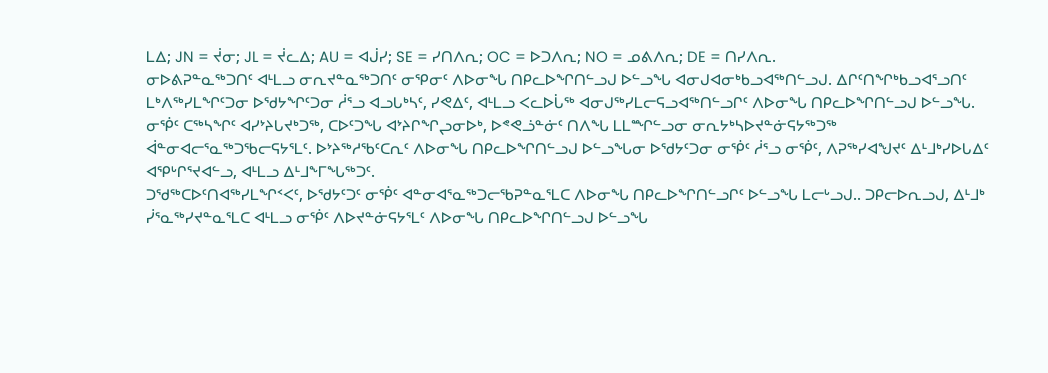ᒪᐃ; JN = ᔫᓂ; JL = ᔫᓚᐃ; AU = ᐊᒎᓯ; SE = ᓯᑎᐱᕆ; OC = ᐅᑐᐱᕆ; NO = ᓄᕕᐱᕆ; DE = ᑎᓯᐱᕆ.
ᓂᐅᕕᕈᓐᓇᖅᑐᑎᑦ ᐊᒻᒪᓗ ᓂᕆᔪᓐᓇᖅᑐᑎᑦ ᓂᕿᓂᑦ ᐱᐅᓂᖓ ᑎᑭᓚᐅᖏᑎᓪᓗᒍ ᐅᓪᓗᖓ ᐊᓂᒍᐊᓂᒃᑲᓗᐊᖅᑎᓪᓗᒍ. ᐃᒋᑦᑎᖏᒃᑲᓗᐊᕐᓗᑎᑦ ᒪᒃᐱᖅᓯᒪᖏᑦᑐᓂ ᐅᖁᔭᖏᑦᑐᓂ ᓲᕐᓗ ᐊᓗᒐᒃᓴᑦ, ᓯᕙᐃᑦ, ᐊᒻᒪᓗ ᐸᓚᐅᒑᖅ ᐊᓂᒍᖅᓯᒪᓕᕋᓗᐊᖅᑎᓪᓗᒋᑦ ᐱᐅᓂᖓ ᑎᑭᓚᐅᖏᑎᓪᓗᒍ ᐅᓪᓗᖓ.
ᓂᖀᑦ ᑕᖅᓴᖏᑦ ᐊᓯᔾᔨᒐᔪᒃᑐᖅ, ᑕᐅᑦᑐᖓ ᐊᔾᔨᒋᖏᖢᓂᐅᒃ, ᐅᕝᕙᓘᓐᓃᑦ ᑎᐱᖓ ᒪᒪᙱᓪᓗᓂ ᓂᕆᔭᒃᓴᐅᔪᓐᓃᕋᔭᖅᑐᖅ ᐋᓐᓂᐊᓕᕐᓇᖅᑐᖃᓕᕋᔭᕐᒪᑦ. ᐅᔾᔨᖅᓱᖃᑦᑕᕆᑦ ᐱᐅᓂᖓ ᑎᑭᓚᐅᖏᑎᓪᓗᒍ ᐅᓪᓗᖓᓂ ᐅᖁᔭᑦᑐᓂ ᓂᖀᑦ ᓲᕐᓗ ᓂᖀᑦ, ᐱᕈᖅᓯᐊᖑᔪᑦ ᐃᒻᒧᒃᓯᐅᒐᐃᑦ ᐊᕿᒡᒋᕐᔪᐊᓪᓗ, ᐊᒻᒪᓗ ᐃᒻᒧᖕᒥᖓᖅᑐᑦ.
ᑐᖁᖅᑕᐅᑦᑎᐊᖅᓯᒪᖏᑉᐸᑦ, ᐅᖁᔭᑦᑐᑦ ᓂᖀᑦ ᐊᓐᓂᐊᕐᓇᖅᑐᓕᖃᕈᓐᓇᕐᒪᑕ ᐱᐅᓂᖓ ᑎᑭᓚᐅᖏᑎᓪᓗᒋᑦ ᐅᓪᓗᖓ ᒪᓕᒡᓗᒍ.. ᑐᑭᓕᐅᕆᓗᒍ, ᐃᒻᒧᒃ ᓰᕐᓇᖅᓯᔪᓐᓇᕐᒪᑕ ᐊᒻᒪᓗ ᓂᖀᑦ ᐱᐅᔪᓐᓃᕋᔭᕐᒪᑦ ᐱᐅᓂᖓ ᑎᑭᓚᐅᖏᑎᓪᓗᒍ ᐅᓪᓗᖓ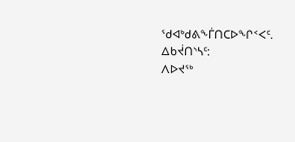ᖁᐊᒃᑯᕕᖕᒦᑎᑕᐅᖏᑉᐸᑦ.
ᐃᑲᔫᑎᔅᓴᑦ:
ᐱᐅᔪᖅ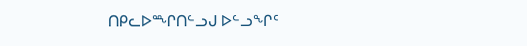ᑎᑭᓚᐅᙱᑎᓪᓗᒍ ᐅᓪᓗᖏᑦ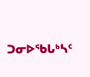ᑐᓂᐅᖃᒐᒃᓴᑦ